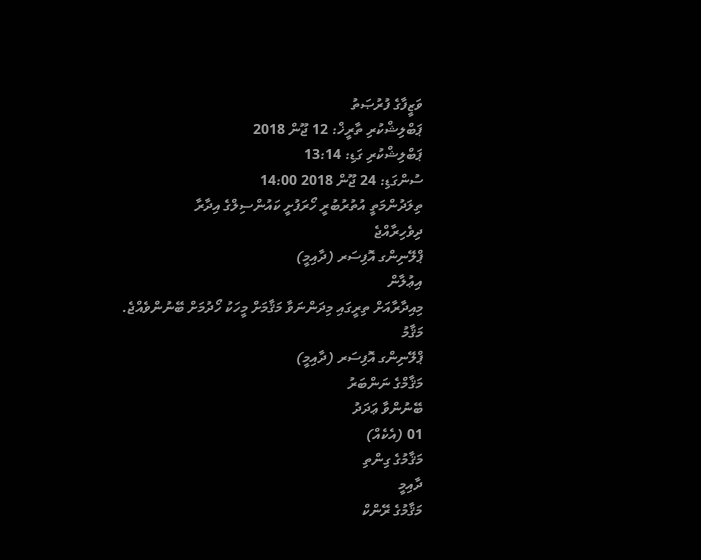ވަޒީފާގެ ފުރުޞަތު
ޕަބްލިޝްކުރި ތާރީޚް: 12 ޖޫން 2018
ޕަބްލިޝްކުރި ގަޑި: 13:14
ސުންގަޑި: 24 ޖޫން 2018 14:00
ތިލަދުންމަތީ އުތުރުބުރީ ހޯރަފުށީ ކައުންސިލްގެ އިދާރާ
ދިވެހިރާއްޖެ
ޕްލޭނިންގ އޮފިސަރ (ދާއިމީ)
އިޢުލާން
މިއިދާރާއަށް ތިރީގައި މިދަންނަވާ މަޤާމަށް މީހަކު ހޯދުމަށް ބޭނުންވެއްޖެ.
މަޤާމު
ޕްލޭނިންގ އޮފިސަރ (ދާއިމީ)
މަޤާމްގެ ނަންބަރު
ބޭނުންވާ ޢަދަދު
01 (އެކެއް)
މަޤާމުގެ ގިންތި
ދާއިމީ
މަޤާމުގެ ރޭންކް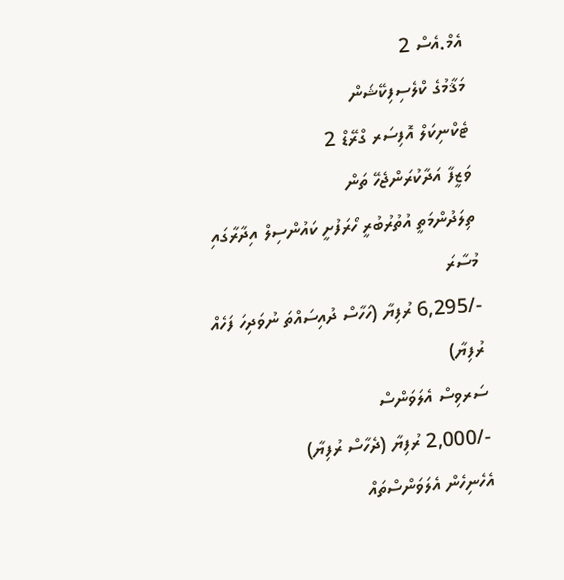އެމް.އެސް 2
މަޤާމުގެ ކްލެސިފިކޭޝަން
ޓެކްނިކަލް އޮފިސަރ ގްރޭޑް 2
ވަޒީފާ އަދާކުރަންޖެހޭ ތަން
ތިލަދުންމަތީ އުތުރުބުރީ ހޯރަފުށީ ކައުންސިލް އިދާރާގައި
މުސާރަ
-/6,295 ރުފިޔާ (ހަހާސް ދުއިސައްތަ ނުވަދިހަ ފަހެއް ރުފިޔާ)
ސަރވިސް އެލަވަންސް
-/2,000 ރުފިޔާ (ދެހާސް ރުފިޔާ)
އެހެނިހެން އެލަވަންސްތައް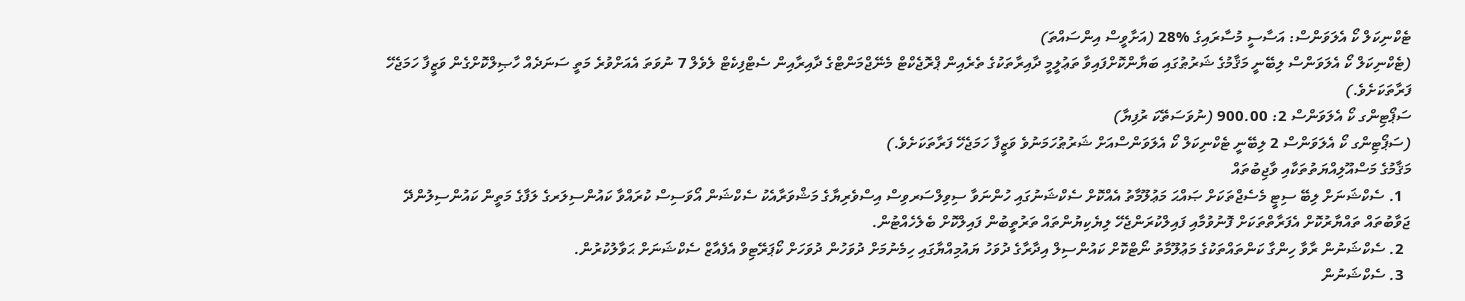ޓެކްނިކަލް ކޯ އެލަވަންސް: އަސާސީ މުސާރައިގެ %28 (އަށާވީސް އިންސައްތަ)
(ޓެކްނިކަލް ކޯ އެލަވަންސް ލިބޭނީ މަޤާމުގެ ޝަރުޠުގައި ބަޔާންކޮށްފައިވާ ތަޢުލީމީ ދާއިރާތަކުގެ ތެރެއިން ޕްރޮޖެކްޓް މެނޭޖްމަންޓްގެ ދާއިރާއިން ސެޓްފިކެޓް ލެވެލް 7 ނުވަތަ އެއަށްވުރެ މަތީ ސަނަދެއް ހާޞިލްކޮށްގެން ވަޒީފާ ހަމަޖެހޭ ފަރާތަކަށެވެ.)
ސަޕޯޓިންގ ކޯ އެލަވަންސް 2: 900.00 (ނުވަސަތޭކަ ރުފިޔާ)
(ސަޕޯޓިންގ ކޯ އެލަވަންސް 2 ލިބޭނީ ޓެކްނިކަލް ކޯ އެލަވަންސްއަށް ޝަރުޠުހަމަނުވެ ވަޒީފާ ހަމަޖެހޭ ފަރާތަކަށެވެ.)
މަޤާމުގެ މަސްއޫލިއްޔަތުތަކާއި ވާޖިބުތައް
  1. ސެކްޝަނަށް ލިބޭ ސިޓީ މެސެޖްތަކަށް ޞައްޙަ މަޢުލޫމާތު އެއްކޮށް ސެކްޝަނުގައި ހުންނަވާ ސިވިލްސަރވިސް އިސްވެރިޔާގެ މަޝްވަރާއެކު ސެކްޝަން އޯވަސިސް ކުރައްވާ ކައުންސިލަރގެ ލަފާގެ މަތީން ކައުންސިލުންދޭ ޖަވާބުތައް ތައްޔާރުކޮށް އެފަރާތްތަކަށް ފޮނުވުމާއި ފައިލްކުރަންޖެހޭ ލިޔެކިޔުންތައް ތަރުތީބުން ފައިލްކޮށް ބެލެހެއްޓުން.
  2. ސެކްޝަނުން ރާވާ ހިންގާ ކަންތައްތަކުގެ މަޢުލޫމާތު ނޯޓްކޮށް ކައުންސިލް އިދާރާގެ ދުވަހު ޔައުމިއްޔާގައި ހިމެނުމަށް ދުވަހުން ދުވަހަށް ކޯޕަރޭޓިވް އެފެއާޒް ސެކްޝަނަށް ޙަވާލުކުރުން.
  3. ސެކްޝަނުން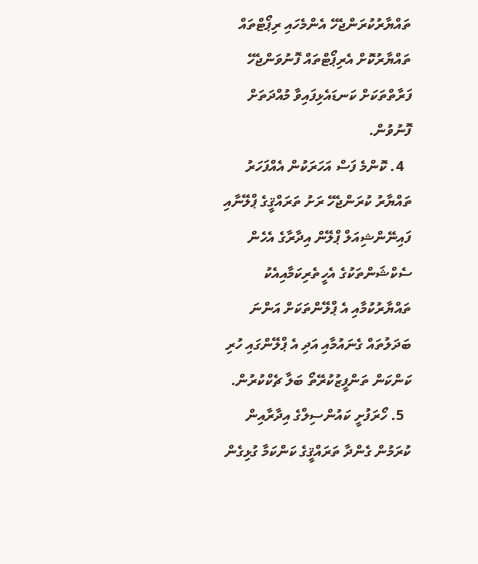ތައްޔާރުކުރަންޖެހޭ އެންމެހައި ރިޕޯޓްތައް ތައްޔާރުކޮށް އެރިޕޯޓްތައް ފޮނުވަންޖެހޭ ފަރާތްތަކަށް ކަނޑައެޅިފައިވާ މުއްދަތަށް ފޮނުވުން.
  4. ކޮންމެ ފަސް އަހަރަކުން އެއްފަހަރު ތައްޔާރު ކުރަންޖެހޭ ރަށު ތަރައްޤީގެ ޕްލޭނާއި ފައިނޭންޝިއަލް ޕްލޭން އިދާރާގެ އެހެން ސެކްޝަންތަކުގެ އެހީތެރިކަމާއިއެކު ތައްޔާރުކުމާއި އެ ޕްލޭންތަކަށް އަންނަ ބަދަލުތައް ގެނައުމާއި އަދި އެ ޕްލޭންގައި ހުރި ކަންކަން ތަންފީޒުކުރޭތޯ ބަލާ ޗެކްކުރުން.
  5. ހޯރަފުށީ ކައުންސިލްގެ އިދާރާއިން ކުރަމުން ގެންދާ ތަރައްޤީގެ ކަންކަމާ ގުޅިގެން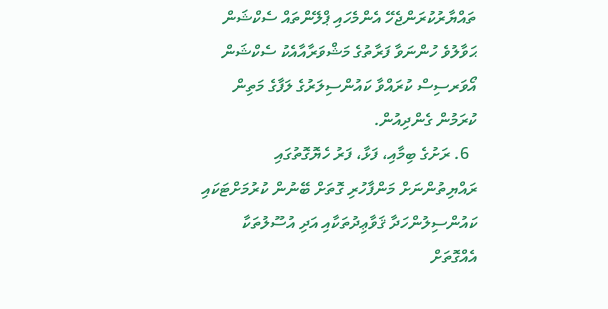ތައްޔާރުކުރަންޖެހޭ އެންމެހައި ޕްލޭންތައް ސެކްޝަން ޙަވާލުވެ ހުންނަވާ ފަރާތުގެ މަޝްވަރާއާއެކު ސެކްޝަން އޯވަރސިސް ކުރައްވާ ކައުންސިލަރުގެ ލަފާގެ މަތިން ކުރަމުން ގެންދިއުން.
  6. ރަށުގެ ބިމާއި، ފަޅާ، ފަރު ހެޔޮގޮތުގައި ރައްޔިތުންނަށް މަންފާހުރި ގޮތަށް ބޭނުން ކުރުމަށްޓަކައި ކައުންސިލުންހަދާ ޤަވާޢިދުތަކާއި އަދި އުސޫލުތަކާ އެއްގޮތަށް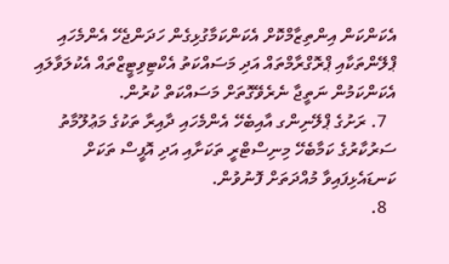އެކަންކަން އިންތިޒާމްކޮށް އެކަންކަމާގުޅިގެން ހަދަންޖެހޭ އެންމެހައި ޕްލޭންތަކާއި ޕްރޮގްރާމްތައް އަދި މަސައްކަތު އެކްޓިވިޓީޒްތައް އެކުލަވާލައި އެކަންކަމުން ނަތީޖާ ނެރެވޭގޮތަށް މަސައްކަތް ކުރުން.
  7. ރަށުގެ ޕްލޭނިންގ އާއިބެހޭ އެންމެހައި ދާއިރާ ތަކުގެ މަޢުލޫމާތު ސަރުކާރުގެ ކަމާބެހޭ މިނިސްޓްރީ ތަކަށާއި އަދި އޮފީސް ތަކަށް ކަނޑައެޅިފައިވާ މުއްދަތަށް ފޮނުވުން.
  8.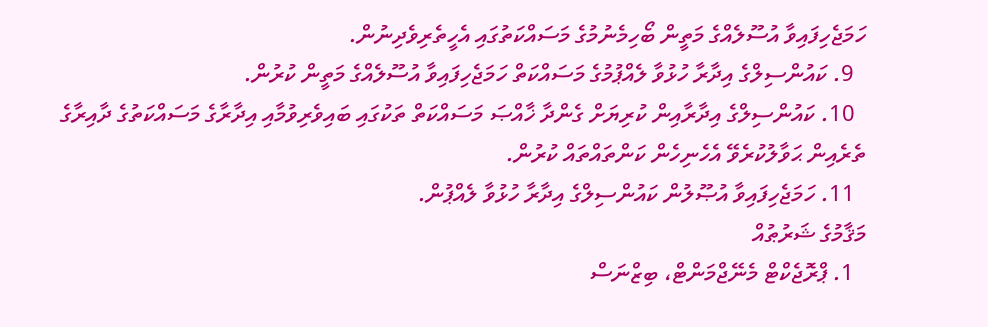ހަމަޖެހިފައިވާ އުސޫލެއްގެ މަތީން ބޯހިމެނުމުގެ މަސައްކަތުގައި އެހީތެރިވެދިނުން.
  9. ކައުންސިލްގެ އިދާރާ ހުޅުވާ ލެއްޕުމުގެ މަސައްކަތް ހަމަޖެހިފައިވާ އުސޫލެއްގެ މަތީން ކުރުން.
  10. ކައުންސިލްގެ އިދާރާއިން ކުރިޔަށް ގެންދާ ޚާއްޞަ މަސައްކަތް ތަކުގައި ބައިވެރިވުމާއި އިދާރާގެ މަސައްކަތުގެ ދާއިރާގެ ތެރެއިން ޙަވާލުކުރެވޭ އެހެނިހެން ކަންތައްތައް ކުރުން.
  11. ހަމަޖެހިފައިވާ އުޞޫލުން ކައުންސިލްގެ އިދާރާ ހުޅުވާ ލެއްޕުން.
މަޤާމުގެ ޝަރުޠުއް
  1. ޕްރޮޖެކްޓް މެނޭޖްމަންޓް، ބިޒްނަސް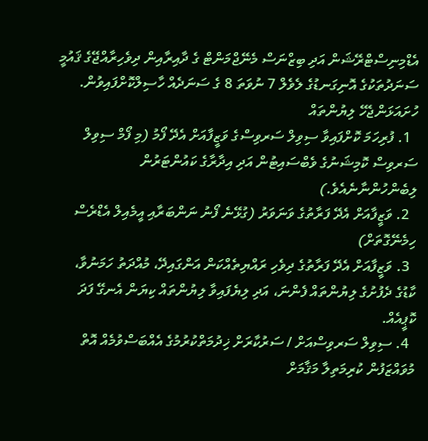އެޑްމިނިސްޓްރޭޝަން އަދި ބިޒްނަސް މެނޭޖްމަންޓް ގެ ދާއިރާއިން ދިވެހިރާއްޖޭގެ ޤައުމީ ސަނަދުތަކުގެ އޮނިގަނޑުގެ ލެވެލް 7 ނުވަތަ 8 ގެ ސަނަދެއް ހާސިލްކޮށްފައިވުން.
ހުށައަޅަންޖެހޭ ލިޔުންތައް
  1. ފުރިހަމަ ކޮށްފައިވާ ސިވިލް ސަރވިސްގެ ވަޒީފާއަށް އެދޭ ފޯމު (މި ފޯމް ސިވިލް ސަރވިސް ކޮމިޝަނުގެ ވެބްސައިޓުން އަދި އިދާރާގެ ކައުންޓަރުން ލިބެންހުންނާނެއެވެ.)
  2. ވަޒީފާއަށް އެދޭ ފަރާތުގެ ވަނަވަރު (ގުޅޭނެ ފޯނު ނަންބަރާއި އީމެއިލް އެޑްރެސް ހިމެނޭގޮތަށް)
  3. ވަޒީފާއަށް އެދޭ ފަރާތުގެ ދިވެހި ރައްޔިތެއްކަން އަންގައިދޭ، މުއްދަތު ހަމަނުވާ، ކާޑުގެ ދެފުށުގެ ލިޔުންތައް ފެންނަ، އަދި ލިޔެފައިވާ ލިޔުންތައް ކިޔަން އެނގޭ ފަދަ ކޮޕީއެއް.
  4. ސިވިލް ސަރވިސްއަށް / ސަރުކާރަށް ޚިދުމަތްކުރުމުގެ އެއްބަސްވުމެއް އޮތް މުވައްޒަފުން ކުރިމަތިލާ މަޤާމަށް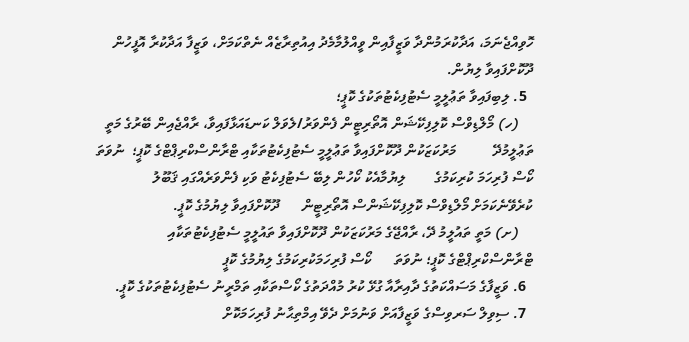ހޮވިއްޖެނަމަ، އަދާކުރަމުންދާ ވަޒީފާއިން ވީއްލުމާމެދު އިއުތިރާޒެއް ނެތްކަމަށް، ވަޒީފާ އަދާކުރާ އޮފީހުން ދޫކޮށްފައިވާ ލިޔުން.
  5. ލިބިފައިވާ ތަޢުލީމީ ސެޓުފިކެޓުތަކުގެ ކޮޕީ؛
    (ހ) މޯލްޑިވްސް ކޮލިފިކޭޝަން އޮތޯރިޓީން ފެންވަރު/ލެވަލް ކަނޑައަޅާފައިވާ، ރާއްޖެއިން ބޭރުގެ މަތީ ތަޢުލީމުދޭ          މަރުކަޒަކުން ދޫކޮށްފައިވާ ތަޢުލީމީ ސެޓުފިކެޓުތަކާއި ޓްރާންސްކްރިޕްޓްގެ ކޮޕީ؛  ނުވަތަ ކޯސް ފުރިހަމަ ކުރިކަމުގެ        ލިޔުމާއެކު ކޯހުން ލިބޭ ސެޓުފިކެޓު ވަކި ފެންވަރެއްގައި ޤަބޫލު ކުރެވޭނެކަމަށް މޯލްޑިވްސް ކޮލިފިކޭޝަންސް އޮތޯރިޓީން      ދޫކޮށްފައިވާ ލިޔުމުގެ ކޮޕީ.
    (ށ) މަތީ ތައުލީމު ދޭ، ރާއްޖޭގެ މަރުކަޒަކުން ދޫކޮށްފައިވާ ތައުލީމީ ސެޓުފިކެޓުތަކާއި ޓްރާންސްކްރިޕްޓްގެ ކޮޕީ؛ ނުވަތަ      ކޯސް ފުރިހަމަކުރިކަމުގެ ލިޔުމުގެ ކޮޕީ
  6. ވަޒީފާގެ މަސައްކަތުގެ ދާއިރާއާ ގުޅޭ ކުރު މުއްދަތުގެ ކޯސްތަކާއި ތަމްރީނު ސެޓުފިކެޓުތަކުގެ ކޮޕީ.
  7. ސިވިލް ސަރވިސްގެ ވަޒީފާއަށް ވަނުމަށް ދެވޭ އިމްތިޙާނު ފުރިހަމަކޮށް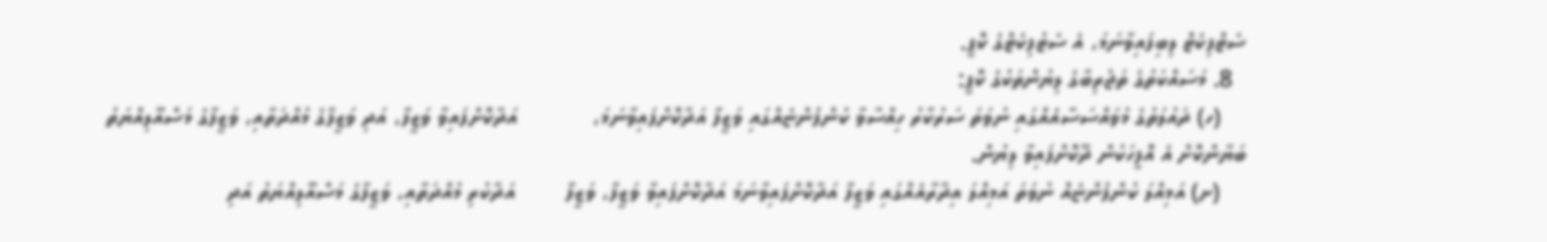ސެޓްފިކެޓް ލިބިފައިވާނަމަ، އެ ސެޓުފިކެޓްގެ ކޮޕީ.
  8. މަސައްކަތުގެ ތަޖުރިބާގެ ލިޔުންތަކުގެ ކޮޕީ:
    (ހ) ދައުލަތުގެ މުވައްސަސާއެއްގައި ނުވަތަ ސަރުކާރު ހިއްސާވާ ކުންފުންޏެއްގައި ވަޒީފާ އަދާކޮށްފައިވާނަމަ،            އަދާކޮށްފައިވާ ވަޒީފާ، އަދި ވަޒީފާގެ މުއްދަތާއި، ވަޒީފާގެ މަސްއޫލިއްޔަތު ބަޔާންކޮށް އެ އޮފީހަކުން ދޫކޮށްފައިވާ ލިޔުން.
    (ށ) އަމިއްލަ ކުންފުންޏެއް ނުވަތަ އަމިއްލަ އިދާރާއެއްގައި ވަޒީފާ އަދާކޮށްފައިވާނަމަ އަދާކޮށްފައިވާ ވަޒީފާ، ވަޒީފާ        އަދާކުރި މުއްދަތާއި، ވަޒީފާގެ މަސްއޫލިއްޔަތު އަދި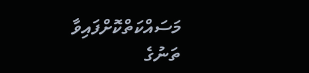މަސައްކަތްކޮށްފައިވާ ތަނުގެ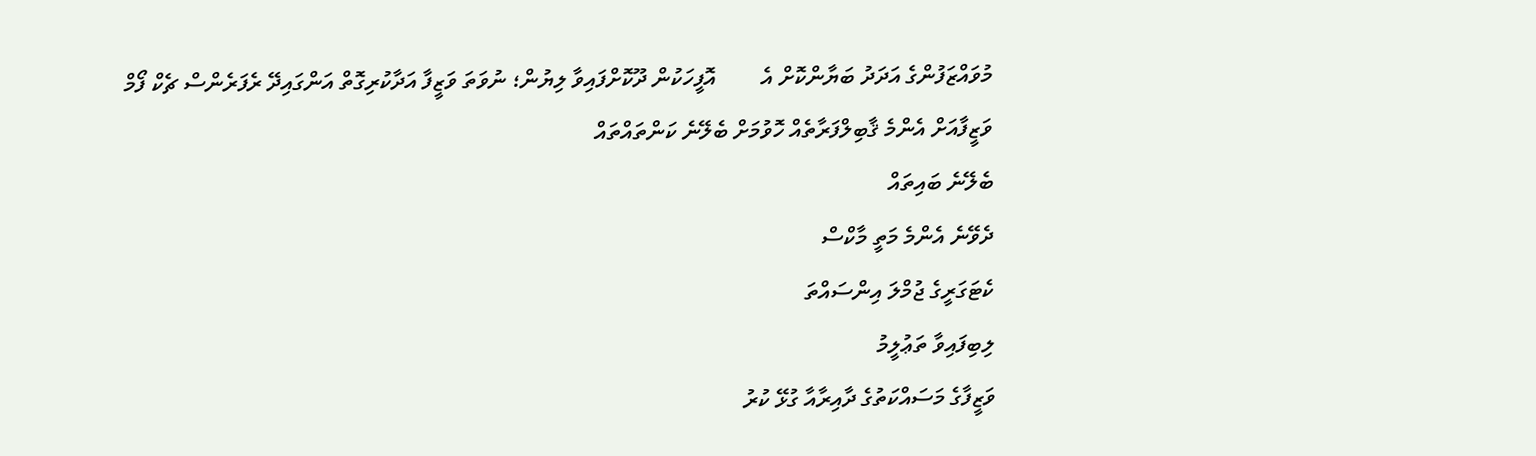މުވައްޒަފުންގެ އަދަދު ބަޔާންކޮށް އެ        އޮފީހަކުން ދޫކޮށްފައިވާ ލިޔުން؛ ނުވަތަ ވަޒީފާ އަދާކުރިގޮތް އަންގައިދޭ ރެފަރެންސް ޗެކް ފޯމް
ވަޒީފާއަށް އެންމެ ޤާބިލްފަރާތެއް ހޮވުމަށް ބެލޭނެ ކަންތައްތައް
ބެލޭނެ ބައިތައް
ދެވޭނެ އެންމެ މަތީ މާކްސް
ކެޓަގަރީގެ ޖުމްލަ އިންސައްތަ
ލިބިފައިވާ ތަޢުލީމު
ވަޒީފާގެ މަސައްކަތުގެ ދާއިރާއާ ގުޅޭ ކުރު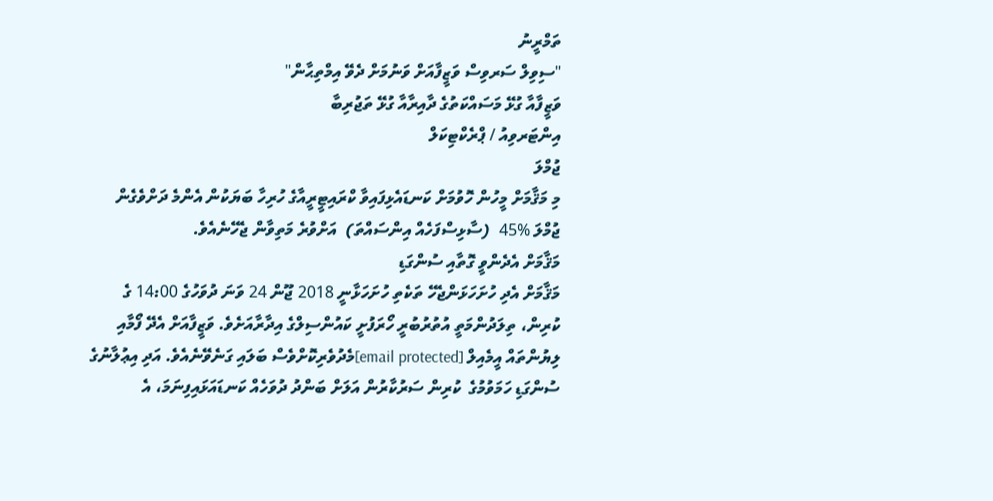ތަމްރީނު
"ސިވިލް ސަރވިސް ވަޒީފާއަށް ވަނުމަށް ދެވޭ އިމްތިޙާން"
ވަޒީފާއާ ގުޅޭ މަސައްކަތުގެ ދާއިރާއާ ގުޅޭ ތަޖުރިބާ
އިންޓަރވިއު / ޕްރެކްޓިކަލް
ޖުމްލަ
މި މަޤާމަށް މީހުން ހޮވުމަށް ކަނޑައެޅިފައިވާ ކްރައިޓީރީއާގެ ހުރިހާ ބަޔަކުން އެންމެ ދަށްވެގެން  ޖުމްލަ %45  (ސާޅިސްފަހެއް އިންސައްތަ)  އަށްވުރެ މަތިވާން ޖެހޭނެއެވެ.
މަޤާމަށް އެދެންވީ ގޮތާއި ސުންގަޑި
މަޤާމަށް އެދި ހުށަހަޅަންޖެހޭ ތަކެތި ހުށަހަޅާނީ 2018 ޖޫން 24 ވަނަ ދުވަހުގެ 14:00 ގެ ކުރިން، ތިލަދުންމަތީ އުތުރުބުރީ ހޯރަފުށީ ކައުންސިލްގެ އިދާރާއަށެވެ. ވަޒީފާއަށް އެދޭ ފޯމާއި ލިޔުންތައް އީމެއިލް [email protected]މެދުވެރިކޮށްވެސް ބަލައި ގަނެވޭނެއެވެ. އަދި އިޢުލާނުގެ ސުންގަޑި ހަމަވުމުގެ  ކުރިން ސަރުކާރުން އަލަށް ބަންދު ދުވަހެއް ކަނޑައަޅައިފިނަމަ، އެ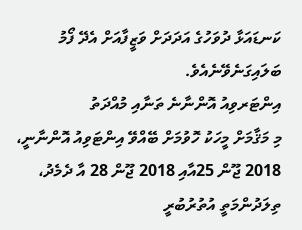ކަނޑައަޅާ ދުވަހުގެ އަދަދަށް ވަޒީފާއަށް އެދޭ ފޯމު ބަލައިގަނެވޭނެއެވެ.
އިންޓަރވިއު އޮންނާނެ ތަނާއި މުއްދަތު
މި މަޤާމަށް މީހަކު ހޮވުމަށް ބޭއްވޭ އިންޓަވިއު އޮންނާނީ، 2018 ޖޫން 25އާއި 2018 ޖޫން 28 އާ ދެމެދު، ތިލަދުންމަތީ އުތުރުބުރީ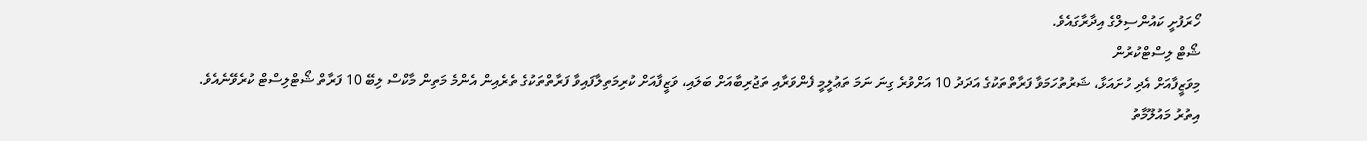ހޯރަފުށީ ކައުންސިލްގެ އިދާރާގައެވެ.
ޝޯޓް ލިސްޓްކުރުން
މިވަޒީފާއަށް އެދި ހުށައަޅާ، ޝަރުތުހަމަވާ ފަރާތްތަކުގެ އަދަދު 10 އަށްވުރެ ގިނަ ނަމަ ތަޢުލީމީ ފެންވަރާއި ތަޖުރިބާއަށް ބަލައި، ވަޒީފާއަށް ކުރިމަތިލާފައިވާ ފަރާތްތަކުގެ ތެރެއިން އެންމެ މަތިން މާކްސް ލިބޭ 10 ފަރާތް ޝޯޓްލިސްޓް ކުރެވޭނެއެވެ.
އިތުރު މައުލޫމާތު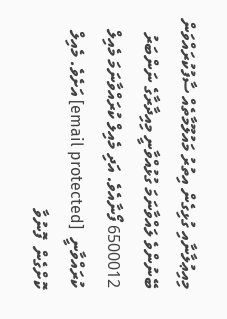މިއިޢުލާނާއި ގުޅިގެން އިތުރު މައުލޫމާތެއް ސާފުކުރައްވަން ބޭނުންވެ ލައްވާނަމަ ގުޅުއްވާނީ މިއިދާރާގެ ނަންބަރު  6500012 ފޯނާއެވެ. އަދި މެއިލް ކުރައްވާނަމަ މެއިލް ކުރައްވާނީ  [email protected] އަށެވެ. މެއިލް ކޮށްގެން  ފޮނުވާ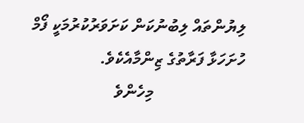ލިޔުންތައް ލިބުނުކަން ކަށަވަރުކުރުމަކީ ފޯމް ހުށަހަޅާ ފަރާތުގެ ޒިންމާއެކެވެ.
                      މިހެންވެ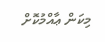މިކަން ޢާއްމުކޮށް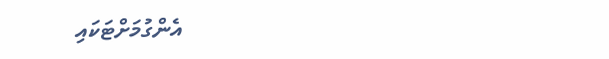އެންގުމަށްޓަކައި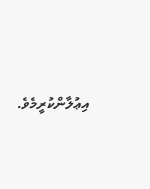އިޢުލާންކުރީމެވެ.